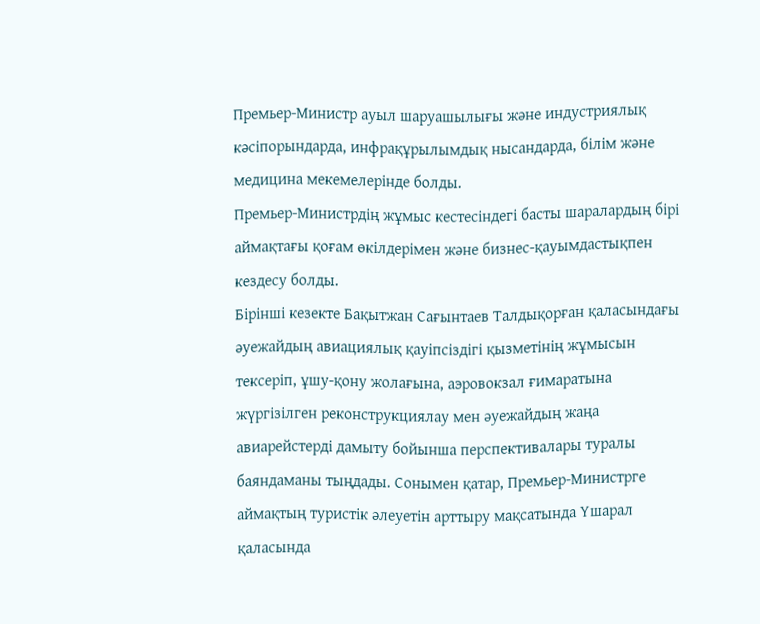Премьер-Министр ауыл шаруашылығы және индустриялық кәсіпорындарда, инфрақұрылымдық нысандарда, білім және медицина мекемелерінде болды.
Премьер-Министрдің жұмыс кестесіндегі басты шаралардың бірі аймақтағы қоғам өкілдерімен және бизнес-қауымдастықпен кездесу болды.
Бірінші кезекте Бақытжан Сағынтаев Талдықорған қаласындағы әуежайдың авиациялық қауіпсіздігі қызметінің жұмысын тексеріп, ұшу-қону жолағына, аэровокзал ғимаратына жүргізілген реконструкциялау мен әуежайдың жаңа авиарейстерді дамыту бойынша перспективалары туралы баяндаманы тыңдады. Сонымен қатар, Премьер-Министрге аймақтың туристік әлеуетін арттыру мақсатында Үшарал қаласында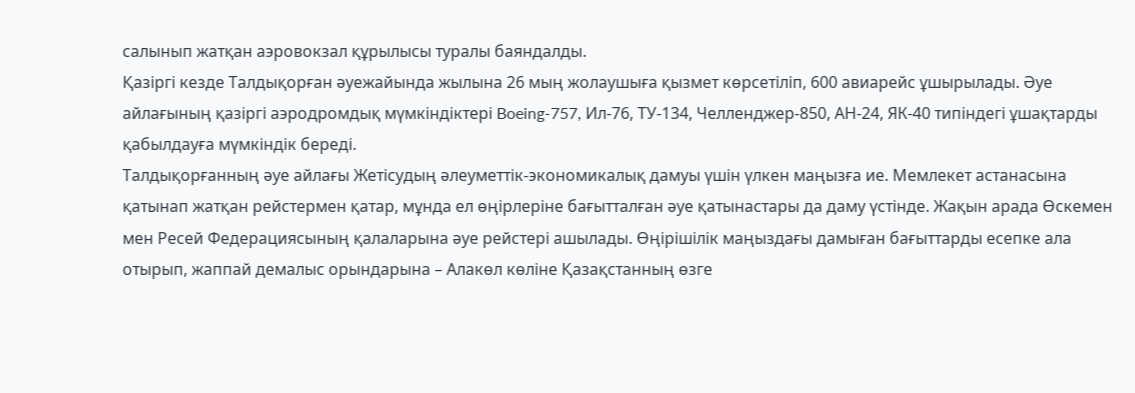салынып жатқан аэровокзал құрылысы туралы баяндалды.
Қазіргі кезде Талдықорған әуежайында жылына 26 мың жолаушыға қызмет көрсетіліп, 600 авиарейс ұшырылады. Әуе айлағының қазіргі аэродромдық мүмкіндіктері Boeing-757, Ил-76, ТУ-134, Челленджер-850, АН-24, ЯК-40 типіндегі ұшақтарды қабылдауға мүмкіндік береді.
Талдықорғанның әуе айлағы Жетісудың әлеуметтік-экономикалық дамуы үшін үлкен маңызға ие. Мемлекет астанасына қатынап жатқан рейстермен қатар, мұнда ел өңірлеріне бағытталған әуе қатынастары да даму үстінде. Жақын арада Өскемен мен Ресей Федерациясының қалаларына әуе рейстері ашылады. Өңірішілік маңыздағы дамыған бағыттарды есепке ала отырып, жаппай демалыс орындарына – Алакөл көліне Қазақстанның өзге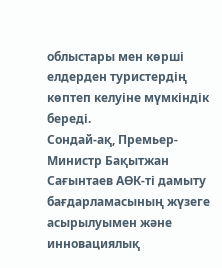облыстары мен көрші елдерден туристердің көптеп келуіне мүмкіндік береді.
Сондай-ақ, Премьер-Министр Бақытжан Сағынтаев АӨК-ті дамыту бағдарламасының жүзеге асырылуымен және инновациялық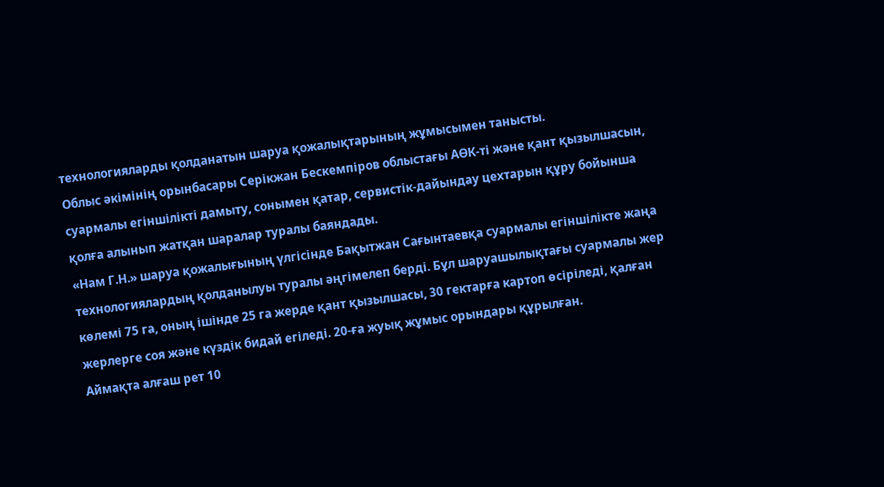технологияларды қолданатын шаруа қожалықтарының жұмысымен танысты.
Облыс әкімінің орынбасары Серікжан Бескемпіров облыстағы АӨК-ті және қант қызылшасын, суармалы егіншілікті дамыту, сонымен қатар, сервистік-дайындау цехтарын құру бойынша қолға алынып жатқан шаралар туралы баяндады.
«Нам Г.Н.» шаруа қожалығының үлгісінде Бақытжан Сағынтаевқа суармалы егіншілікте жаңа технологиялардың қолданылуы туралы әңгімелеп берді. Бұл шаруашылықтағы суармалы жер көлемі 75 га, оның ішінде 25 га жерде қант қызылшасы, 30 гектарға картоп өсіріледі, қалған жерлерге соя және күздік бидай егіледі. 20-ға жуық жұмыс орындары құрылған.
Аймақта алғаш рет 10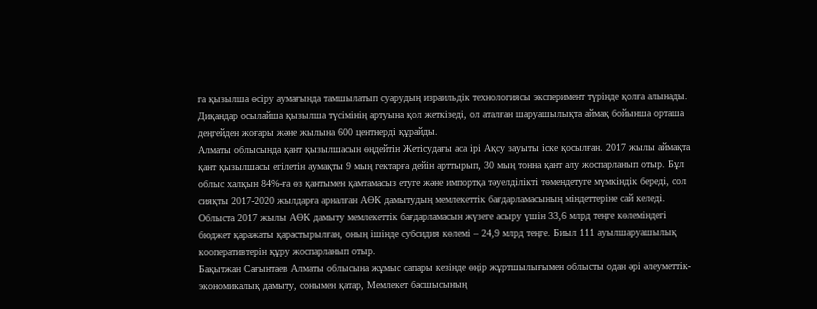га қызылша өсіру аумағында тамшылатып суарудың израильдік технологиясы эксперимент түрінде қолға алынады. Диқандар осылайша қызылша түсімінің артуына қол жеткізеді, ол аталған шаруашылықта аймақ бойынша орташа деңгейден жоғары және жылына 600 центнерді құрайды.
Алматы облысында қант қызылшасын өңдейтін Жетісудағы аса ірі Ақсу зауыты іске қосылған. 2017 жылы аймақта қант қызылшасы егілетін аумақты 9 мың гектарға дейін арттырып, 30 мың тонна қант алу жоспарланып отыр. Бұл облыс халқын 84%-ға өз қантымен қамтамасыз етуге және импортқа тәуелділікті төмендетуге мүмкіндік береді, сол сияқты 2017-2020 жылдарға арналған АӨК дамытудың мемлекеттік бағдарламасының міндеттеріне сай келеді.
Облыста 2017 жылы АӨК дамыту мемлекеттік бағдарламасын жүзеге асыру үшін 33,6 млрд теңге көлеміндегі бюджет қаражаты қарастырылған, оның ішінде субсидия көлемі – 24,9 млрд теңге. Биыл 111 ауылшаруашылық кооперативтерін құру жоспарланып отыр.
Бақытжан Сағынтаев Алматы облысына жұмыс сапары кезінде өңір жұртшылығымен облысты одан әрі әлеуметтік-экономикалық дамыту, сонымен қатар, Мемлекет басшысының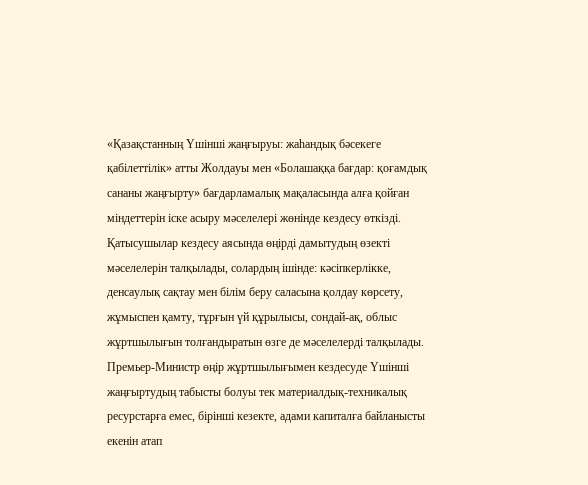«Қазақстанның Үшінші жаңғыруы: жаһандық бәсекеге қабілеттілік» атты Жолдауы мен «Болашаққа бағдар: қоғамдық сананы жаңғырту» бағдарламалық мақаласында алға қойған міндеттерін іске асыру мәселелері жөнінде кездесу өткізді.
Қатысушылар кездесу аясында өңірді дамытудың өзекті мәселелерін талқылады, солардың ішінде: кәсіпкерлікке, денсаулық сақтау мен білім беру саласына қолдау көрсету, жұмыспен қамту, тұрғын үй құрылысы, сондай-ақ, облыс жұртшылығын толғандыратын өзге де мәселелерді талқылады.
Премьер-Министр өңір жұртшылығымен кездесуде Үшінші жаңғыртудың табысты болуы тек материалдық-техникалық ресурстарға емес, бірінші кезекте, адами капиталға байланысты екенін атап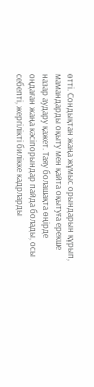өтті. Сондықтан жаңа жұмыс орындарын құрып, мамандарды оқыту мен қайта оқытуға ерекше назар аудару қажет. Таяу болашақта өңірде оңдаған жаңа кәсіпорындар пайда болады, осы себепті, жергілікті билікке кадрларды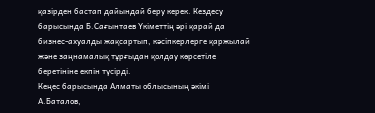қазірден бастап дайындай беру керек. Кездесу барысында Б.Сағынтаев Үкіметтің әрі қарай да бизнес-ахуалды жақсартып, кәсіпкерлерге қаржылай және заңнамалық тұрғыдан қолдау көрсетіле беретініне екпін түсірді.
Кеңес барысында Алматы облысының әкімі А.Баталов,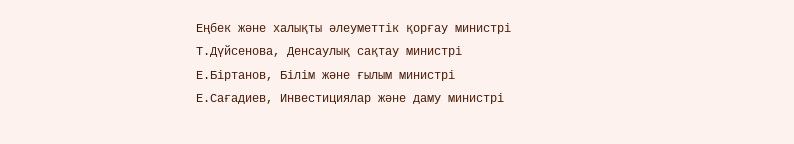Еңбек және халықты әлеуметтік қорғау министрі Т.Дүйсенова, Денсаулық сақтау министрі Е.Біртанов, Білім және ғылым министрі Е.Сағадиев, Инвестициялар және даму министрі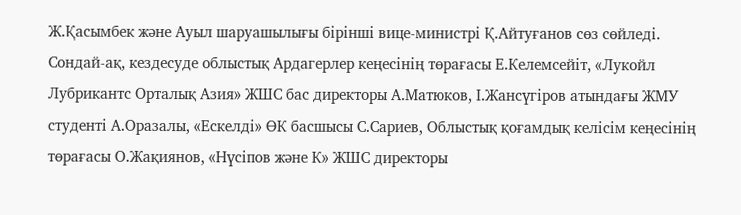Ж.Қасымбек және Ауыл шаруашылығы бірінші вице-министрі Қ.Айтуғанов сөз сөйледі.
Сондай-ақ, кездесуде облыстық Ардагерлер кеңесінің төрағасы Е.Келемсейіт, «Лукойл Лубрикантс Орталық Азия» ЖШС бас директоры А.Матюков, І.Жансүгіров атындағы ЖМУ студенті А.Оразалы, «Ескелді» ӨК басшысы С.Сариев, Облыстық қоғамдық келісім кеңесінің төрағасы О.Жақиянов, «Нүсіпов және К» ЖШС директоры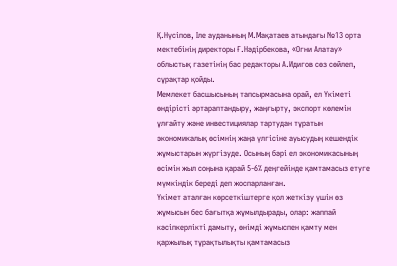Қ.Нүсіпов, Іле ауданының М.Мақатаев атындағы №13 орта мектебінің директоры Ғ.Нәдірбекова, «Огни Алатау» облыстық газетінің бас редакторы А.Идигов сөз сөйлеп, сұрақтар қойды.
Мемлекет басшысының тапсырмасына орай, ел Үкіметі өндірісті әртараптандыру, жаңғырту, экспорт көлемін ұлғайту және инвестициялар тартудан тұратын экономикалық өсімнің жаңа үлгісіне ауысудың кешендік жұмыстарын жүргізуде. Осының бәрі ел экономикасының өсімін жыл соңына қарай 5-6% деңгейінде қамтамасыз етуге мүмкіндік береді деп жоспарланған.
Үкімет аталған көрсеткіштерге қол жеткізу үшін өз жұмысын бес бағытқа жұмылдырады, олар: жаппай кәсіпкерлікті дамыту, өнімді жұмыспен қамту мен қаржылық тұрақтылықты қамтамасыз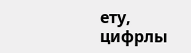ету, цифрлы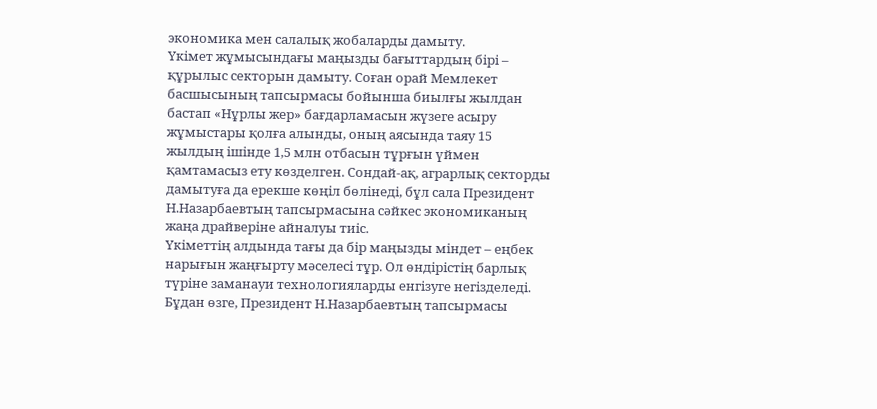экономика мен салалық жобаларды дамыту.
Үкімет жұмысындағы маңызды бағыттардың бірі – құрылыс секторын дамыту. Соған орай Мемлекет басшысының тапсырмасы бойынша биылғы жылдан бастап «Нұрлы жер» бағдарламасын жүзеге асыру жұмыстары қолға алынды, оның аясында таяу 15 жылдың ішінде 1,5 млн отбасын тұрғын үймен қамтамасыз ету көзделген. Сондай-ақ, аграрлық секторды дамытуға да ерекше көңіл бөлінеді, бұл сала Президент Н.Назарбаевтың тапсырмасына сәйкес экономиканың жаңа драйверіне айналуы тиіс.
Үкіметтің алдында тағы да бір маңызды міндет – еңбек нарығын жаңғырту мәселесі тұр. Ол өндірістің барлық түріне заманауи технологияларды енгізуге негізделеді. Бұдан өзге, Президент Н.Назарбаевтың тапсырмасы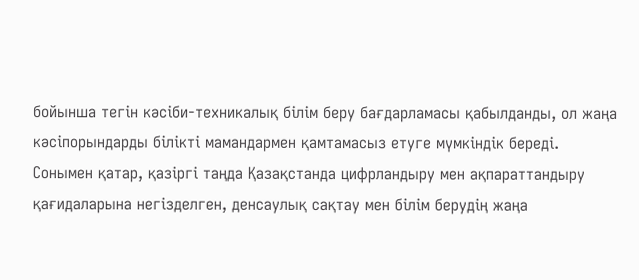бойынша тегін кәсіби-техникалық білім беру бағдарламасы қабылданды, ол жаңа кәсіпорындарды білікті мамандармен қамтамасыз етуге мүмкіндік береді.
Сонымен қатар, қазіргі таңда Қазақстанда цифрландыру мен ақпараттандыру қағидаларына негізделген, денсаулық сақтау мен білім берудің жаңа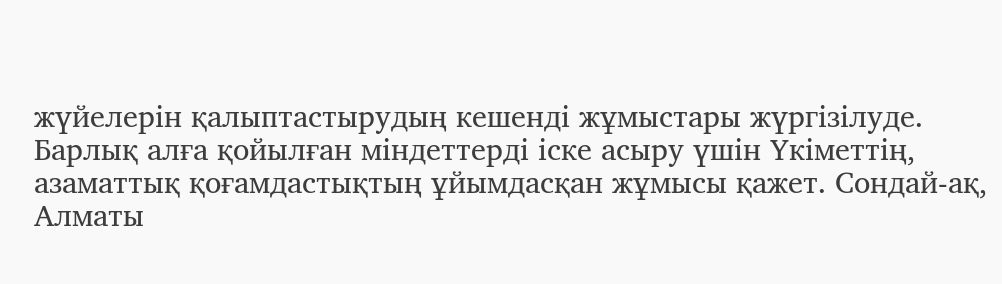жүйелерін қалыптастырудың кешенді жұмыстары жүргізілуде.
Барлық алға қойылған міндеттерді іске асыру үшін Үкіметтің, азаматтық қоғамдастықтың ұйымдасқан жұмысы қажет. Сондай-ақ, Алматы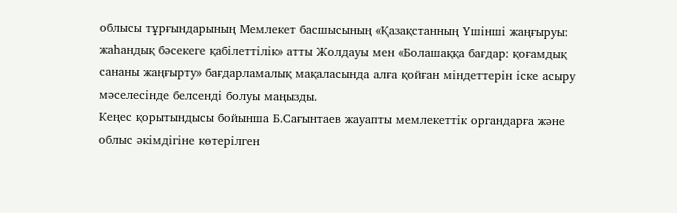облысы тұрғындарының Мемлекет басшысының «Қазақстанның Үшінші жаңғыруы: жаһандық бәсекеге қабілеттілік» атты Жолдауы мен «Болашаққа бағдар: қоғамдық сананы жаңғырту» бағдарламалық мақаласында алға қойған міндеттерін іске асыру мәселесінде белсенді болуы маңызды.
Кеңес қорытындысы бойынша Б.Сағынтаев жауапты мемлекеттік органдарға және облыс әкімдігіне көтерілген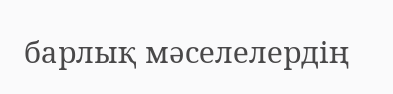барлық мәселелердің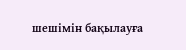шешімін бақылауға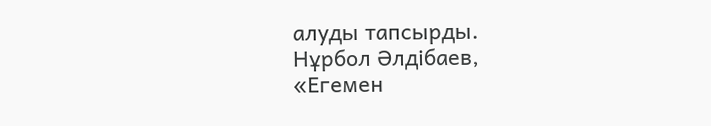алуды тапсырды.
Нұрбол Әлдібаев,
«Егемен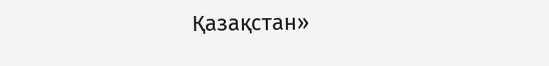Қазақстан»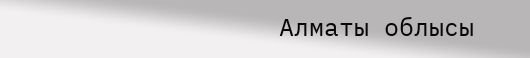Алматы облысы